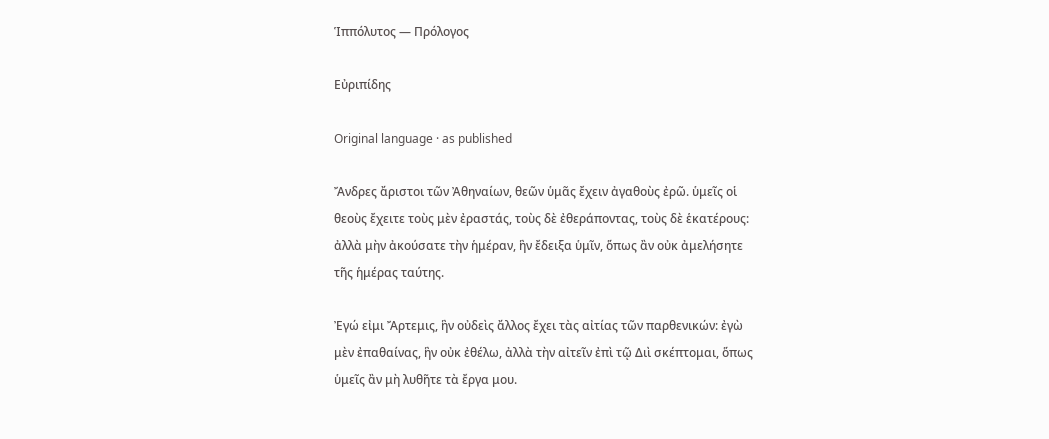Ἱππόλυτος — Πρόλογος

Εὐριπίδης

Original language · as published

Ἄνδρες ἄριστοι τῶν Ἀθηναίων, θεῶν ὑμᾶς ἔχειν ἀγαθοὺς ἐρῶ. ὑμεῖς οἱ θεοὺς ἔχειτε τοὺς μὲν ἐραστάς, τοὺς δὲ ἐθεράποντας, τοὺς δὲ ἑκατέρους: ἀλλὰ μὴν ἀκούσατε τὴν ἡμέραν, ἣν ἔδειξα ὑμῖν, ὅπως ἂν οὐκ ἀμελήσητε τῆς ἡμέρας ταύτης.

Ἐγώ εἰμι Ἄρτεμις, ἣν οὐδεὶς ἄλλος ἔχει τὰς αἰτίας τῶν παρθενικών: ἐγὼ μὲν ἐπαθαίνας, ἣν οὐκ ἐθέλω, ἀλλὰ τὴν αἰτεῖν ἐπὶ τῷ Διὶ σκέπτομαι, ὅπως ὑμεῖς ἂν μὴ λυθῆτε τὰ ἔργα μου.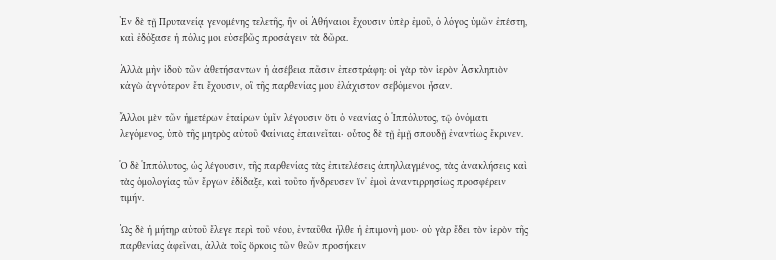Ἐν δὲ τῇ Πρυτανείᾳ γενομένης τελετῆς, ἣν οἱ Ἀθήναιοι ἔχουσιν ὑπὲρ ἐμοῦ, ὁ λόγος ὑμῶν ἐπέστη, καὶ ἐδόξασε ἡ πόλις μοι εὐσεβῶς προσάγειν τὰ δῶρα.

Ἀλλὰ μὴν ἰδοὺ τῶν ἀθετήσαντων ἡ ἀσέβεια πᾶσιν ἐπεστράφη: οἱ γὰρ τὸν ἱερὸν Ἀσκληπιὸν κἀγὼ ἁγνότερον ἔτι ἔχουσιν, οἳ τῆς παρθενίας μου ἐλάχιστον σεβόμενοι ἦσαν.

Ἄλλοι μὲν τῶν ἡμετέρων ἑταίρων ὑμῖν λέγουσιν ὅτι ὁ νεανίας ὁ Ἱππόλυτος, τῷ ὀνόματι λεγόμενος, ὑπὸ τῆς μητρὸς αὐτοῦ Φαίνιας ἐπαινεῖται· οὗτος δὲ τῇ ἐμῇ σπουδῇ ἐναντίως ἔκρινεν.

Ὁ δὲ Ἱππόλυτος, ὡς λέγουσιν, τῆς παρθενίας τὰς ἐπιτελέσεις ἀπηλλαγμένος, τὰς ἀνακλήσεις καὶ τὰς ὁμολογίας τῶν ἔργων ἐδίδαξε, καὶ τοῦτο ἤνδρευσεν ἵν᾽ ἐμοὶ ἀναντιρρησίως προσφέρειν τιμήν.

Ὡς δὲ ἡ μήτηρ αὐτοῦ ἔλεγε περὶ τοῦ νέου, ἐνταῦθα ἦλθε ἡ ἐπιμονὴ μου· οὐ γὰρ ἔδει τὸν ἱερὸν τῆς παρθενίας ἀφεῖναι, ἀλλὰ τοῖς ὅρκοις τῶν θεῶν προσήκειν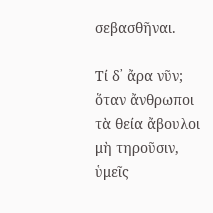σεβασθῆναι.

Τί δ᾽ ἄρα νῦν; ὅταν ἄνθρωποι τὰ θεία ἄβουλοι μὴ τηροῦσιν, ὑμεῖς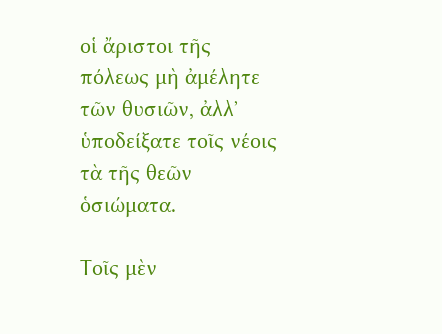οἱ ἄριστοι τῆς πόλεως μὴ ἀμέλητε τῶν θυσιῶν, ἀλλ᾽ ὑποδείξατε τοῖς νέοις τὰ τῆς θεῶν ὁσιώματα.

Τοῖς μὲν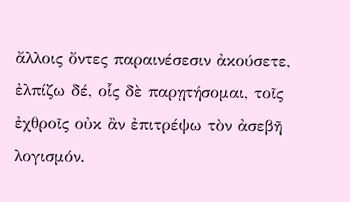ἄλλοις ὄντες παραινέσεσιν ἀκούσετε, ἐλπίζω δέ, οἷς δὲ παρῃτήσομαι, τοῖς ἐχθροῖς οὐκ ἂν ἐπιτρέψω τὸν ἀσεβῆ λογισμόν.